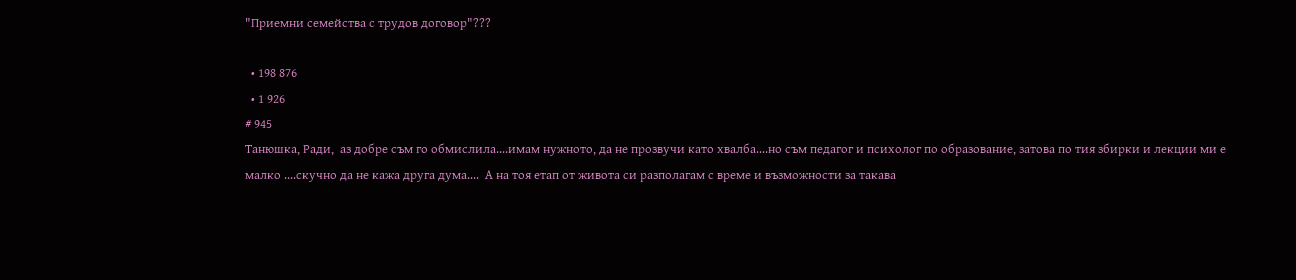"Приемни семейства с трудов договор"???

  • 198 876
  • 1 926
# 945
Танюшка, Ради,  аз добре съм го обмислила....имам нужното, да не прозвучи като хвалба....но съм педагог и психолог по образование, затова по тия збирки и лекции ми е малко ....скучно да не кажа друга дума....  А на тоя етап от живота си разполагам с време и възможности за такава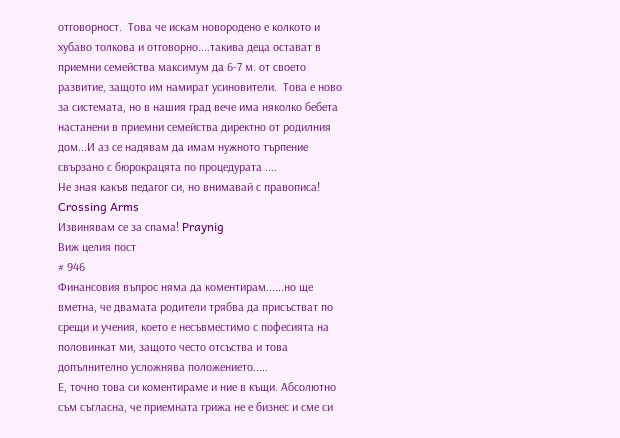отговорност.  Това че искам новородено е колкото и хубаво толкова и отговорно....такива деца остават в приемни семейства максимум да 6-7 м. от своето развитие, защото им намират усиновители.  Това е ново за системата, но в нашия град вече има няколко бебета настанени в приемни семейства директно от родилния дом...И аз се надявам да имам нужното търпение свързано с бюрокрацята по процедурата ....
Не зная какъв педагог си, но внимавай с правописа! Crossing Arms
Извинявам се за спама! Praynig
Виж целия пост
# 946
Финансовия въпрос няма да коментирам......но ще вметна, че двамата родители трябва да присъстват по срещи и учения, което е несъвместимо с пофесията на половинкат ми, защото често отсъства и това допълнително усложнява положението.....
Е, точно това си коментираме и ние в къщи. Абсолютно съм съгласна, че приемната грижа не е бизнес и сме си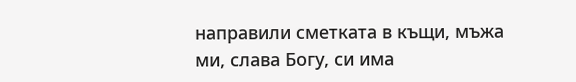направили сметката в къщи, мъжа ми, слава Богу, си има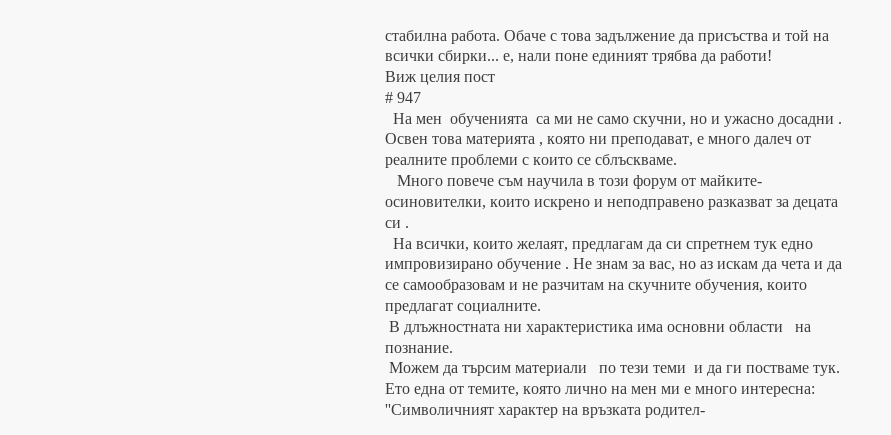стабилна работа. Обаче с това задължение да присъства и той на всички сбирки... е, нали поне единият трябва да работи!
Виж целия пост
# 947
  На мен  обученията  са ми не само скучни, но и ужасно досадни . Освен това материята , която ни преподават, е много далеч от реалните проблеми с които се сблъскваме.
   Много повече съм научила в този форум от майките-осиновителки, които искрено и неподправено разказват за децата си .
  На всички, които желаят, предлагам да си спретнем тук едно импровизирано обучение . Не знам за вас, но аз искам да чета и да се самообразовам и не разчитам на скучните обучения, които предлагат социалните.
 В длъжностната ни характеристика има основни области   на познание.
 Можем да търсим материали   по тези теми  и да ги постваме тук.
Ето една от темите, която лично на мен ми е много интересна: ''Символичният характер на връзката родител-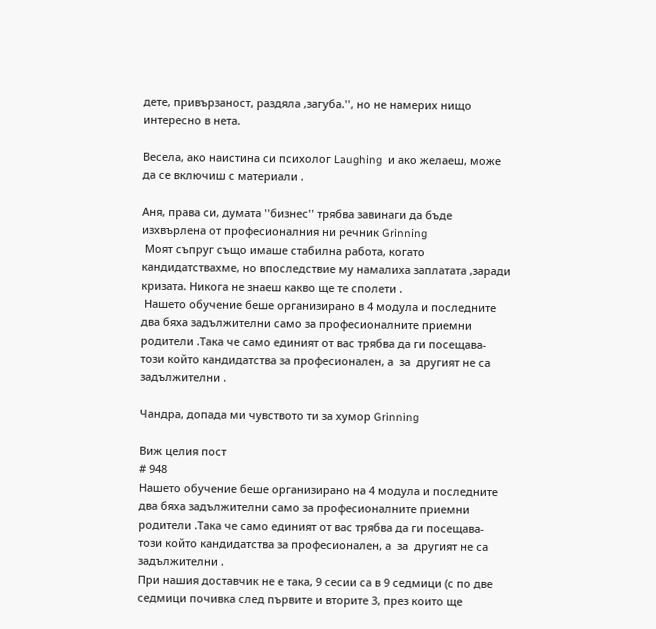дете, привързаност, раздяла ,загуба.'', но не намерих нищо интересно в нета.

Весела, ако наистина си психолог Laughing  и ако желаеш, може да се включиш с материали .

Аня, права си, думата ''бизнес'' трябва завинаги да бъде изхвърлена от професионалния ни речник Grinning
 Моят съпруг също имаше стабилна работа, когато кандидатствахме, но впоследствие му намалиха заплатата ,заради кризата. Никога не знаеш какво ще те сполети .
 Нашето обучение беше организирано в 4 модула и последните два бяха задължителни само за професионалните приемни родители .Така че само единият от вас трябва да ги посещава- този който кандидатства за професионален, а  за  другият не са задължителни .

Чандра, допада ми чувството ти за хумор Grinning

Виж целия пост
# 948
Нашето обучение беше организирано на 4 модула и последните два бяха задължителни само за професионалните приемни родители .Така че само единият от вас трябва да ги посещава- този който кандидатства за професионален, а  за  другият не са задължителни .
При нашия доставчик не е така, 9 сесии са в 9 седмици (с по две седмици почивка след първите и вторите 3, през които ще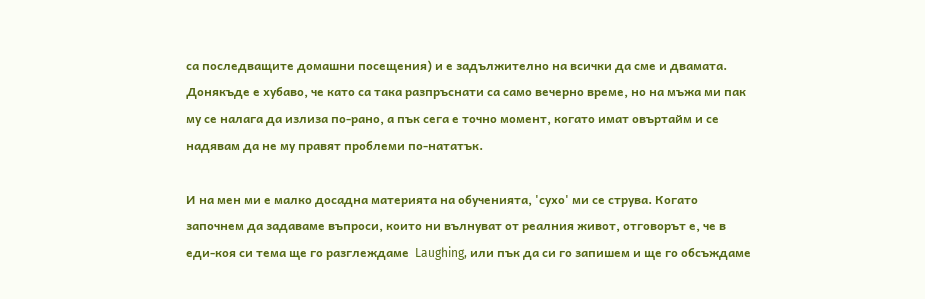са последващите домашни посещения) и е задължително на всички да сме и двамата. Донякъде е хубаво, че като са така разпръснати са само вечерно време, но на мъжа ми пак му се налага да излиза по-рано, а пък сега е точно момент, когато имат овъртайм и се надявам да не му правят проблеми по-нататък.

И на мен ми е малко досадна материята на обученията, 'сухо' ми се струва. Когато започнем да задаваме въпроси, които ни вълнуват от реалния живот, отговорът е, че в еди-коя си тема ще го разглеждаме  Laughing, или пък да си го запишем и ще го обсъждаме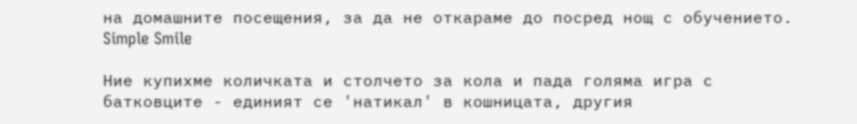на домашните посещения, за да не откараме до посред нощ с обучението. Simple Smile

Ние купихме количката и столчето за кола и пада голяма игра с батковците - единият се 'натикал' в кошницата, другия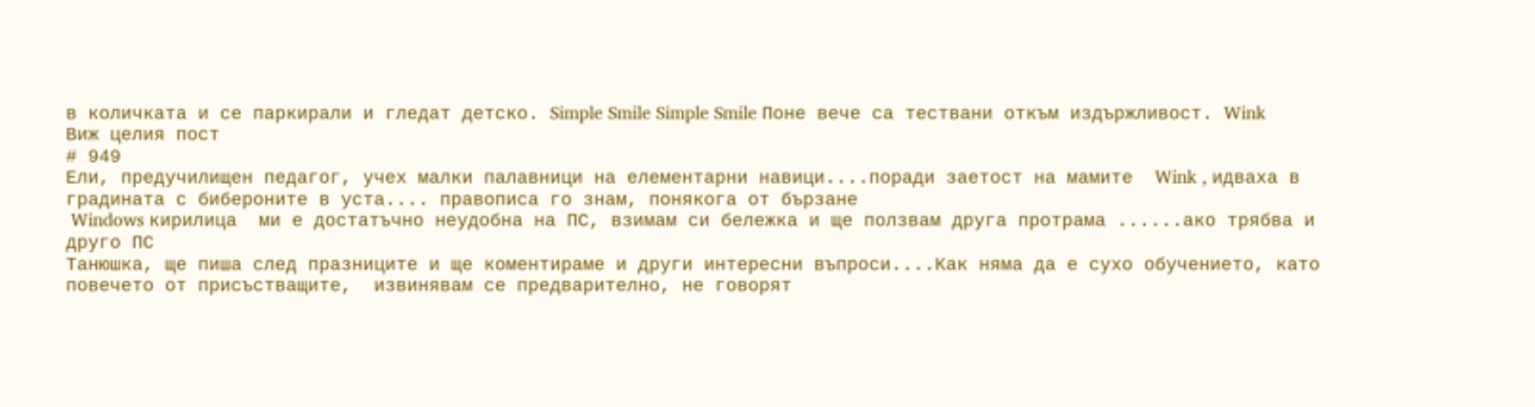в количката и се паркирали и гледат детско. Simple Smile Simple Smile Поне вече са тествани откъм издържливост. Wink
Виж целия пост
# 949
Ели, предучилищен педагог, учех малки палавници на елементарни навици....поради заетост на мамите  Wink , идваха в градината с бибероните в уста.... правописа го знам, понякога от бързане
 Windows кирилица  ми е достатъчно неудобна на ПС, взимам си бележка и ще ползвам друга протрама ......ако трябва и друго ПС
Танюшка, ще пиша след празниците и ще коментираме и други интересни въпроси....Как няма да е сухо обучението, като повечето от присъстващите,  извинявам се предварително, не говорят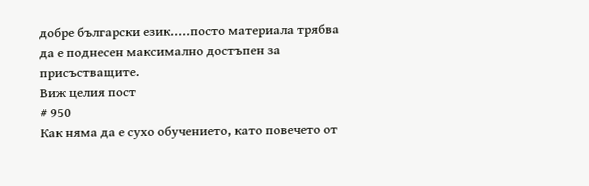добре български език.....посто материала трябва да е поднесен максимално достъпен за присъстващите.
Виж целия пост
# 950
Как няма да е сухо обучението, като повечето от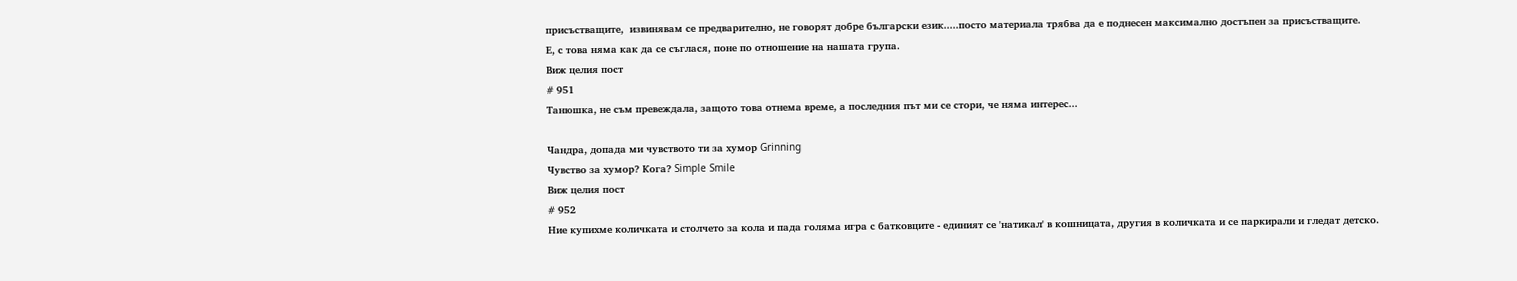присъстващите,  извинявам се предварително, не говорят добре български език.....посто материала трябва да е поднесен максимално достъпен за присъстващите.
Е, с това няма как да се съглася, поне по отношение на нашата група.
Виж целия пост
# 951
Танюшка, не съм превеждала, защото това отнема време, а последния път ми се стори, че няма интерес...

Чандра, допада ми чувството ти за хумор Grinning
Чувство за хумор? Кога? Simple Smile
Виж целия пост
# 952
Ние купихме количката и столчето за кола и пада голяма игра с батковците - единият се 'натикал' в кошницата, другия в количката и се паркирали и гледат детско.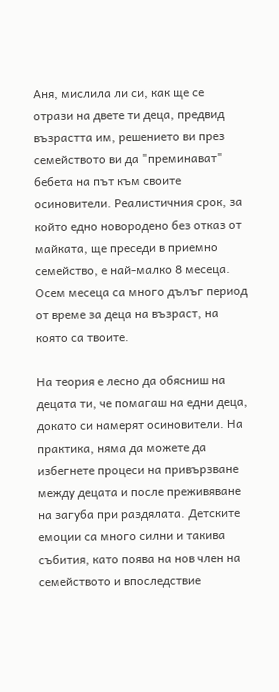Аня, мислила ли си, как ще се отрази на двете ти деца, предвид възрастта им, решението ви през семейството ви да "преминават" бебета на път към своите осиновители. Реалистичния срок, за който едно новородено без отказ от майката, ще преседи в приемно семейство, е най-малко 8 месеца. Осем месеца са много дълъг период от време за деца на възраст, на която са твоите.

На теория е лесно да обясниш на децата ти, че помагаш на едни деца, докато си намерят осиновители. На практика, няма да можете да избегнете процеси на привързване между децата и после преживяване на загуба при раздялата. Детските емоции са много силни и такива събития, като поява на нов член на семейството и впоследствие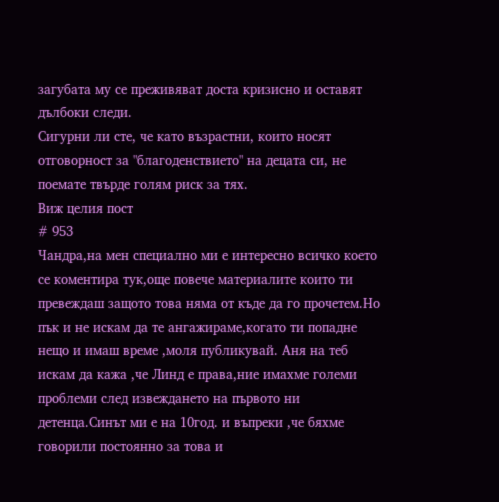загубата му се преживяват доста кризисно и оставят дълбоки следи.
Сигурни ли сте, че като възрастни, които носят отговорност за "благоденствието" на децата си, не поемате твърде голям риск за тях.
Виж целия пост
# 953
Чандра,на мен специално ми е интересно всичко което се коментира тук,още повече материалите които ти превеждаш защото това няма от къде да го прочетем.Но пък и не искам да те ангажираме,когато ти попадне нещо и имаш време ,моля публикувай. Аня на теб искам да кажа ,че Линд е права,ние имахме големи проблеми след извеждането на първото ни детенца.Синът ми е на 10год. и въпреки ,че бяхме говорили постоянно за това и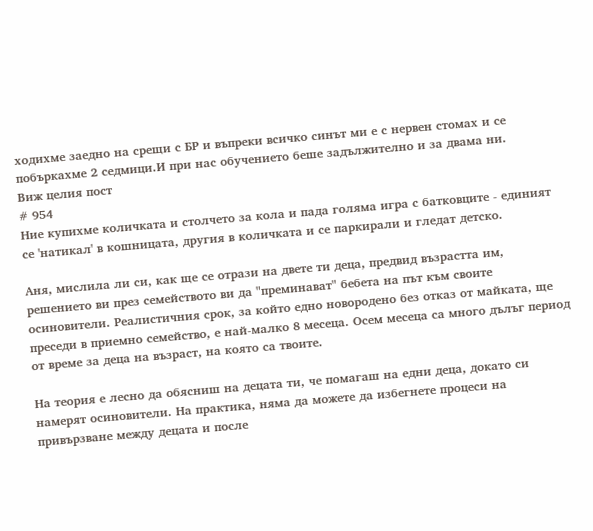ходихме заедно на срещи с БР и въпреки всичко синът ми е с нервен стомах и се побъркахме 2 седмици.И при нас обучението беше задължително и за двама ни.
Виж целия пост
# 954
Ние купихме количката и столчето за кола и пада голяма игра с батковците - единият се 'натикал' в кошницата, другия в количката и се паркирали и гледат детско.

Аня, мислила ли си, как ще се отрази на двете ти деца, предвид възрастта им, решението ви през семейството ви да "преминават" бебета на път към своите осиновители. Реалистичния срок, за който едно новородено без отказ от майката, ще преседи в приемно семейство, е най-малко 8 месеца. Осем месеца са много дълъг период от време за деца на възраст, на която са твоите.

На теория е лесно да обясниш на децата ти, че помагаш на едни деца, докато си намерят осиновители. На практика, няма да можете да избегнете процеси на привързване между децата и после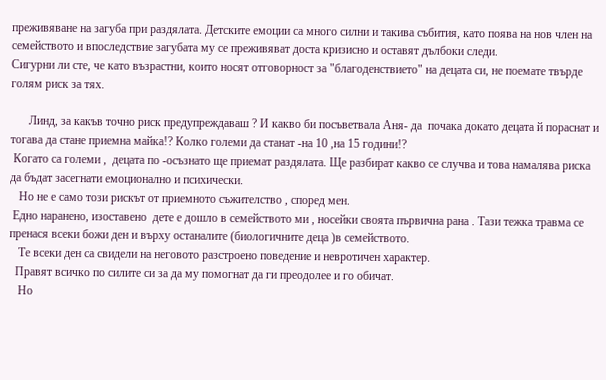преживяване на загуба при раздялата. Детските емоции са много силни и такива събития, като поява на нов член на семейството и впоследствие загубата му се преживяват доста кризисно и оставят дълбоки следи.
Сигурни ли сте, че като възрастни, които носят отговорност за "благоденствието" на децата си, не поемате твърде голям риск за тях.

      Линд, за какъв точно риск предупреждаваш ? И какво би посъветвала Аня- да  почака докато децата й пораснат и тогава да стане приемна майка!? Колко големи да станат -на 10 ,на 15 години!?
 Когато са големи ,  децата по -осъзнато ще приемат раздялата. Ще разбират какво се случва и това намалява риска да бъдат засегнати емоционално и психически.
   Но не е само този рискът от приемното съжителство , според мен.
 Едно наранено, изоставено  дете е дошло в семейството ми , носейки своята първична рана . Тази тежка травма се пренася всеки божи ден и върху останалите (биологичните деца )в семейството.
   Те всеки ден са свидели на неговото разстроено поведение и невротичен характер.
  Правят всичко по силите си за да му помогнат да ги преодолее и го обичат.
   Но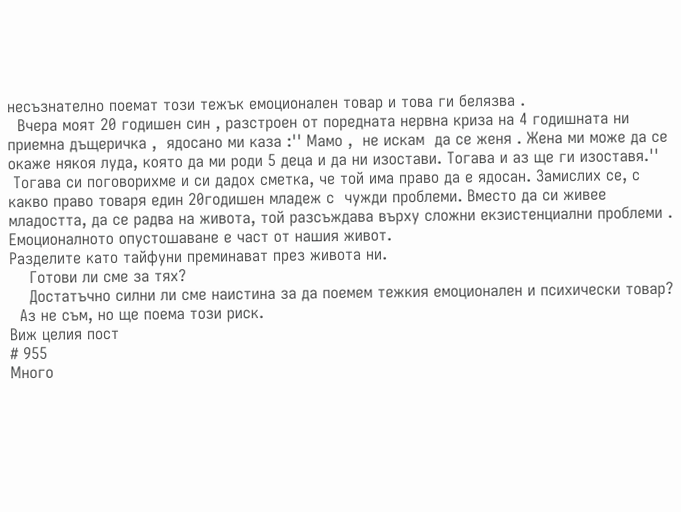несъзнателно поемат този тежък емоционален товар и това ги белязва .
  Вчера моят 20 годишен син , разстроен от поредната нервна криза на 4 годишната ни приемна дъщеричка ,  ядосано ми каза :'' Мамо ,  не искам  да се женя . Жена ми може да се окаже някоя луда, която да ми роди 5 деца и да ни изостави. Тогава и аз ще ги изоставя.''
 Тогава си поговорихме и си дадох сметка, че той има право да е ядосан. Замислих се, с какво право товаря един 20годишен младеж с  чужди проблеми. Вместо да си живее младостта, да се радва на живота, той разсъждава върху сложни екзистенциални проблеми .
Емоционалното опустошаване е част от нашия живот.
Разделите като тайфуни преминават през живота ни.
    Готови ли сме за тях?
    Достатъчно силни ли сме наистина за да поемем тежкия емоционален и психически товар?
  Аз не съм, но ще поема този риск.
Виж целия пост
# 955
Много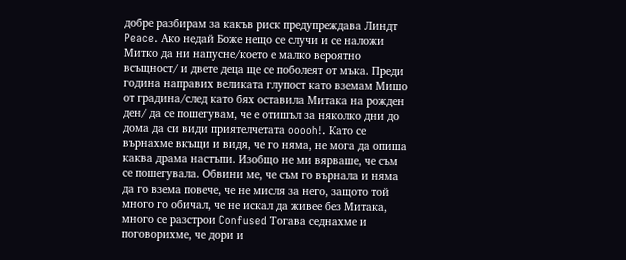добре разбирам за какъв риск предупреждава Линдт Peace. Ако недай Боже нещо се случи и се наложи Митко да ни напусне/което е малко вероятно всъщност/ и двете деца ще се поболеят от мъка. Преди година направих великата глупост като вземам Мишо от градина/след като бях оставила Митака на рожден ден/ да се пошегувам, че е отишъл за няколко дни до дома да си види приятелчетата ooooh!. Като се върнахме вкъщи и видя, че го няма, не мога да опиша каква драма настъпи. Изобщо не ми вярваше, че съм се пошегувала. Обвини ме, че съм го върнала и няма да го взема повече, че не мисля за него, защото той много го обичал, че не искал да живее без Митака, много се разстрои Confused Тогава седнахме и поговорихме, че дори и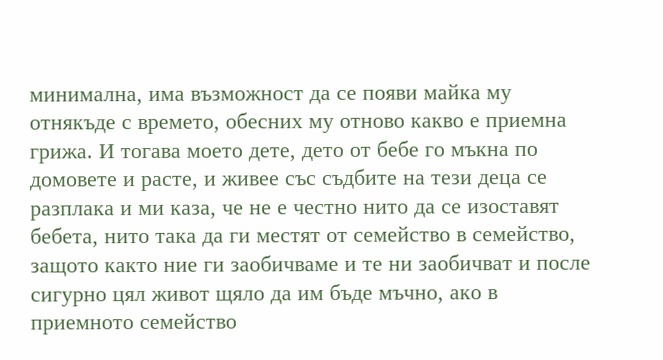минимална, има възможност да се появи майка му отнякъде с времето, обесних му отново какво е приемна грижа. И тогава моето дете, дето от бебе го мъкна по домовете и расте, и живее със съдбите на тези деца се разплака и ми каза, че не е честно нито да се изоставят бебета, нито така да ги местят от семейство в семейство, защото както ние ги заобичваме и те ни заобичват и после сигурно цял живот щяло да им бъде мъчно, ако в приемното семейство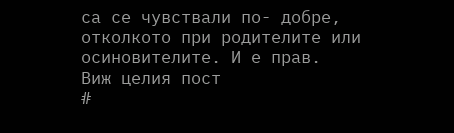са се чувствали по- добре, отколкото при родителите или осиновителите. И е прав.
Виж целия пост
#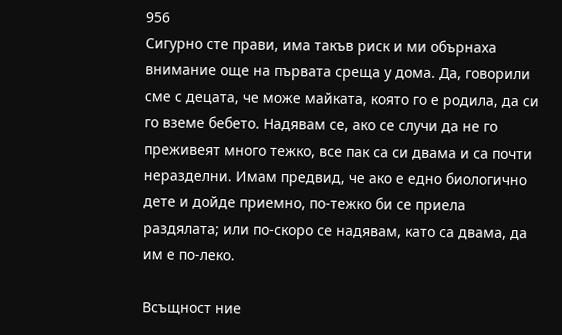956
Сигурно сте прави, има такъв риск и ми обърнаха внимание още на първата среща у дома. Да, говорили сме с децата, че може майката, която го е родила, да си го вземе бебето. Надявам се, ако се случи да не го преживеят много тежко, все пак са си двама и са почти неразделни. Имам предвид, че ако е едно биологично дете и дойде приемно, по-тежко би се приела раздялата; или по-скоро се надявам, като са двама, да им е по-леко.

Всъщност ние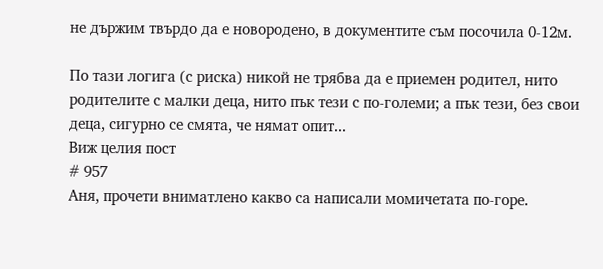не държим твърдо да е новородено, в документите съм посочила 0-12м.

По тази логига (с риска) никой не трябва да е приемен родител, нито родителите с малки деца, нито пък тези с по-големи; а пък тези, без свои деца, сигурно се смята, че нямат опит...
Виж целия пост
# 957
Аня, прочети вниматлено какво са написали момичетата по-горе.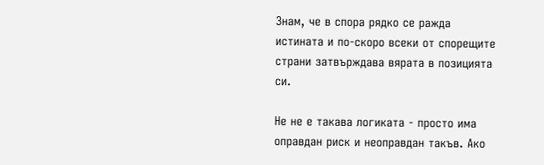Знам, че в спора рядко се ражда истината и по-скоро всеки от спорещите страни затвърждава вярата в позицията си.

Не не е такава логиката - просто има оправдан риск и неоправдан такъв. Ако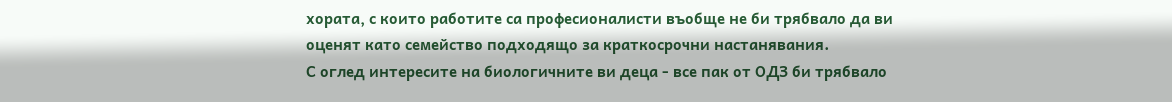хората, с които работите са професионалисти въобще не би трябвало да ви оценят като семейство подходящо за краткосрочни настанявания.
С оглед интересите на биологичните ви деца - все пак от ОДЗ би трябвало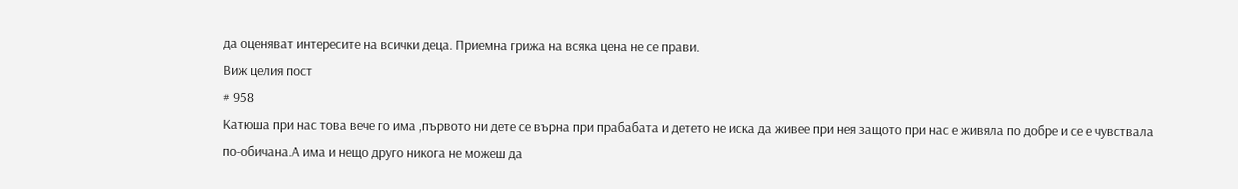да оценяват интересите на всички деца. Приемна грижа на всяка цена не се прави.
Виж целия пост
# 958
Катюша при нас това вече го има ,първото ни дете се върна при прабабата и детето не иска да живее при нея защото при нас е живяла по добре и се е чувствала по-обичана.А има и нещо друго никога не можеш да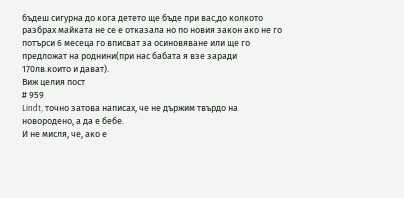бъдеш сигурна до кога детето ще бъде при вас,до колкото разбрах майката не се е отказала но по новия закон ако не го потърси 6 месеца го вписват за осиновяване или ще го предложат на роднини(при нас бабата я взе заради 170лв.които и дават).
Виж целия пост
# 959
Lindt, точно затова написах, че не държим твърдо на новородено, а да е бебе.
И не мисля, че, ако е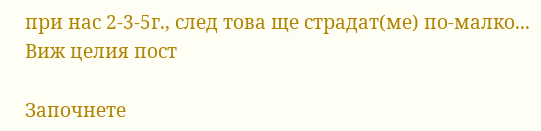при нас 2-3-5г., след това ще страдат(ме) по-малко...
Виж целия пост

Започнете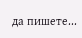да пишете...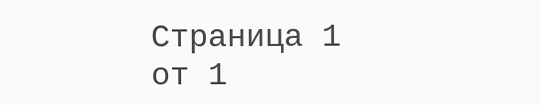Страница 1 от 1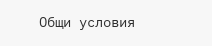Общи условия